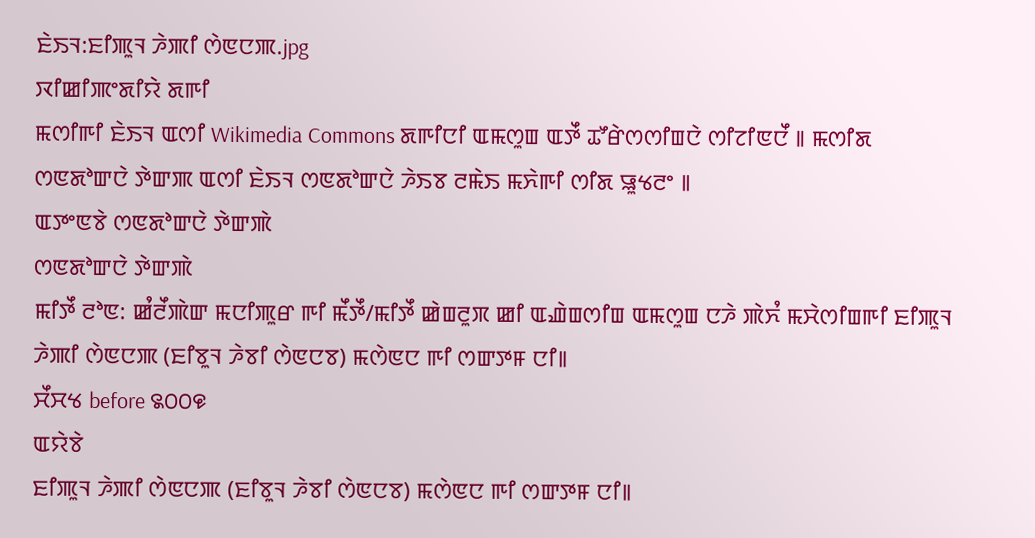ꯐꯥꯏꯜ:ꯐꯤꯄꯨꯜ ꯍꯥꯄꯤ ꯁꯥꯟꯅꯄ.jpg
ꯋꯤꯀꯤꯄꯦꯗꯤꯌꯥ ꯗꯒꯤ
ꯃꯁꯤꯒꯤ ꯐꯥꯏꯜ ꯑꯁꯤ Wikimedia Commons ꯗꯒꯤꯅꯤ ꯑꯃꯁꯨꯡ ꯑꯇꯩ ꯊꯧꯔꯥꯁꯁꯤꯡꯅꯥ ꯁꯤꯖꯤꯟꯅꯩ ꯫ ꯃꯁꯤꯗ ꯁꯟꯗꯣꯛꯅꯥ ꯇꯥꯛꯄ ꯑꯁꯤ ꯐꯥꯏꯜ ꯁꯟꯗꯣꯛꯅꯥ ꯍꯥꯏꯕ ꯂꯃꯥꯏ ꯃꯈꯥꯒꯤ ꯁꯤꯗ ꯎꯨꯠꯂꯦ ꯫
ꯑꯇꯦꯟꯕꯥ ꯁꯟꯗꯣꯛꯅꯥ ꯇꯥꯛꯄꯥ
ꯁꯟꯗꯣꯛꯅꯥ ꯇꯥꯛꯄꯥ
ꯃꯤꯇꯩ ꯂꯣꯟ: ꯀꯪꯂꯩꯄꯥꯛ ꯃꯅꯤꯄꯨꯔ ꯒꯤ ꯃꯩꯇꯩ/ꯃꯤꯇꯩ ꯀꯥꯡꯂꯨꯞ ꯀꯤ ꯑꯉꯥꯡꯁꯤꯡ ꯑꯃꯁꯨꯡ ꯅꯍꯥ ꯄꯥꯈꯪ ꯃꯆꯥꯁꯤꯡꯒꯤ ꯐꯤꯄꯨꯜ ꯍꯥꯄꯤ ꯁꯥꯟꯅꯄ (ꯐꯤꯕꯨꯜ ꯍꯥꯕꯤ ꯁꯥꯟꯅꯕ) ꯃꯁꯥꯟꯅ ꯒꯤ ꯁꯛꯇꯝ ꯅꯤ꯫
ꯆꯩꯆꯠ before ꯲꯰꯰꯶
ꯑꯌꯥꯕꯥ
ꯐꯤꯄꯨꯜ ꯍꯥꯄꯤ ꯁꯥꯟꯅꯄ (ꯐꯤꯕꯨꯜ ꯍꯥꯕꯤ ꯁꯥꯟꯅꯕ) ꯃꯁꯥꯟꯅ ꯒꯤ ꯁꯛꯇꯝ ꯅꯤ꯫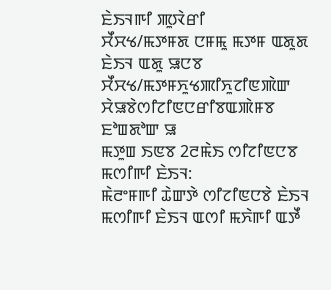ꯐꯥꯏꯜꯒꯤ ꯄꯨꯋꯥꯔꯤ
ꯆꯩꯆꯠ/ꯃꯇꯝꯗ ꯅꯝꯃꯨ ꯃꯇꯝ ꯑꯗꯨꯗ ꯐꯥꯏꯜ ꯑꯗꯨ ꯎꯅꯕ
ꯆꯩꯆꯠ/ꯃꯇꯝꯈꯨꯠꯄꯤꯈꯨꯖꯤꯟꯄꯥꯛ ꯆꯥꯎꯕꯥꯁꯤꯖꯤꯟꯅꯔꯤꯕꯑꯄꯥꯝꯕ ꯐꯣꯡꯗꯣꯛ ꯎ
ꯃꯇꯨꯡ ꯏꯟꯕ 2ꯂꯃꯥꯏ ꯁꯤꯖꯤꯟꯅꯕ ꯃꯁꯤꯒꯤ ꯐꯥꯏꯜ:
ꯃꯥꯂꯦꯝꯒꯤ ꯊꯥꯛꯇꯥ ꯁꯤꯖꯤꯟꯅꯕꯥ ꯐꯥꯏꯜ
ꯃꯁꯤꯒꯤ ꯐꯥꯏꯜ ꯑꯁꯤ ꯃꯈꯥꯒꯤ ꯑꯇꯩ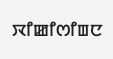ꯋꯤꯀꯤꯁꯤꯡꯅ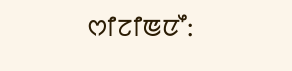ꯁꯤꯖꯤꯟꯅꯩ: